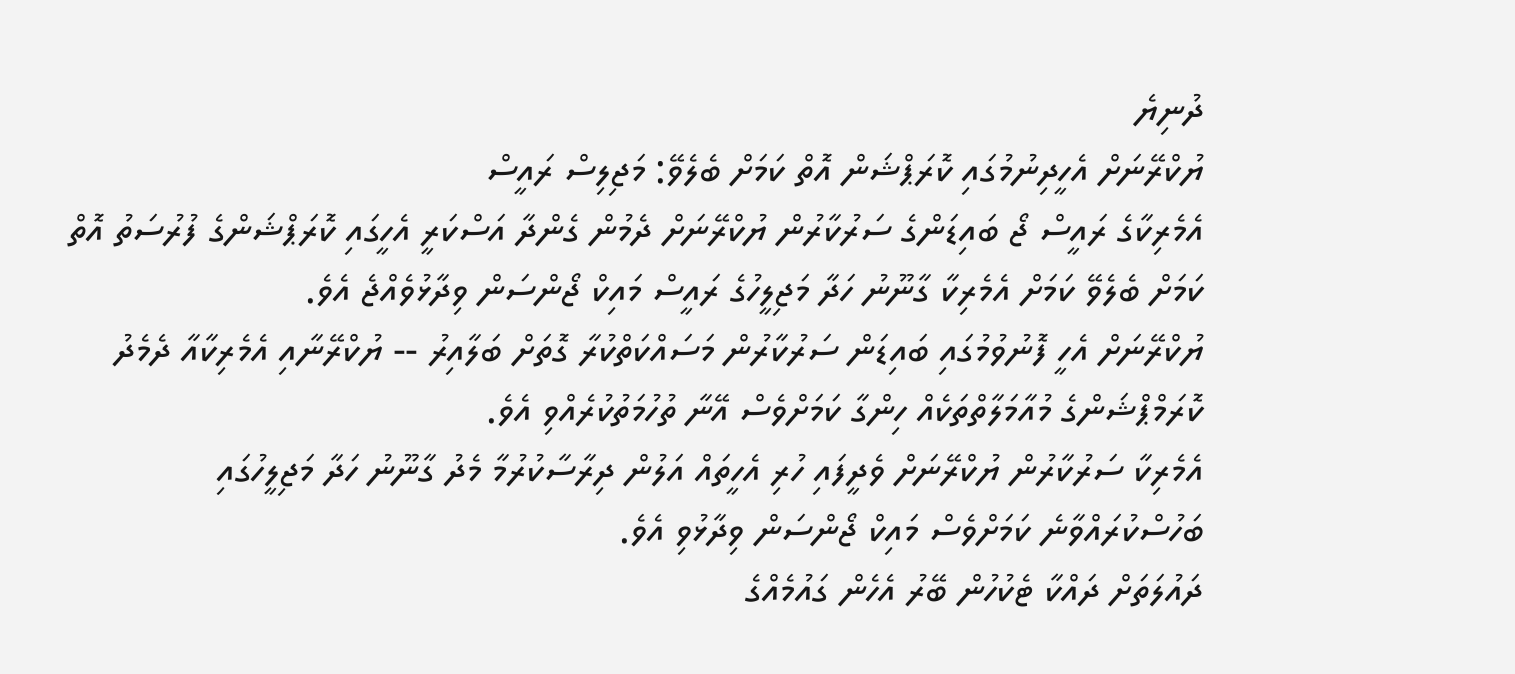ދުނިޔެ
ޔުކްރޭނަށް އެހީދިނުމުގައި ކޮރަޕްޝަން އޮތް ކަމަށް ބެލެވޭ: މަޖިލިސް ރައީސް
އެމެރިކާގެ ރައީސް ޖޯ ބައިޑަންގެ ސަރުކާރުން ޔުކްރޭނަށް ދެމުން ގެންދާ އަސްކަރީ އެހީގައި ކޮރަޕްޝަންގެ ފުރުސަތު އޮތް ކަމަށް ބެލެވޭ ކަމަށް އެމެރިކާ ގާނޫނު ހަދާ މަޖިލީހުގެ ރައީސް މައިކް ޖޯންސަން ވިދާޅުވެއްޖެ އެވެ.
ޔުކްރޭނަށް އެހީ ފޮނުވުމުގައި ބައިޑަން ސަރުކާރުން މަސައްކަތްކުރާ ގޮތަށް ބަލާއިރު -- ޔުކްރޭނާއި އެމެރިކާއާ ދެމެދު ކޮރަމްޕްޝަންގެ މުއާމަލާތްތަކެއް ހިންގާ ކަމަށްވެސް އޭނާ ތުހުމަތުކުރެއްވި އެވެ.
އެމެރިކާ ސަރުކާރުން ޔުކްރޭނަށް ވެދީފައި ހުރި އެހީތައް އަލުން ދިރާސާކުރުމާ މެދު ގާނޫނު ހަދާ މަޖިލީހުގައި ބަހުސްކުރައްވާނެ ކަމަށްވެސް މައިކް ޖޯންސަން ވިދާޅުވި އެވެ.
ދައުލަތަށް ދައްކާ ޓެކުހުން ބޭރު އެހެން ގައުމެއްގެ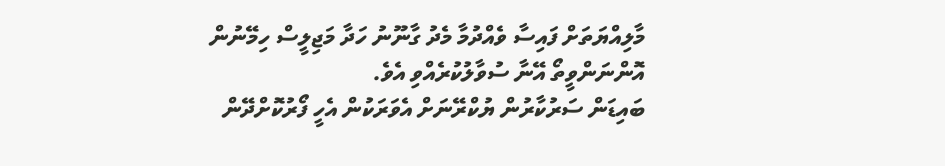މާލިއްޔަތަށް ފައިސާ ވެއްދުމާ މެދު ގާނޫނު ހަދާ މަޖިލީސް ހިމޭނުން އޮންނަންވީތޯ އޭނާ ސުވާލުކުރެއްވި އެވެ.
ބައިޑަން ސަރުކާރުން ޔުކްރޭނަށް އެވަރަކުން އެހީ ފޯރުކޮށްދޭން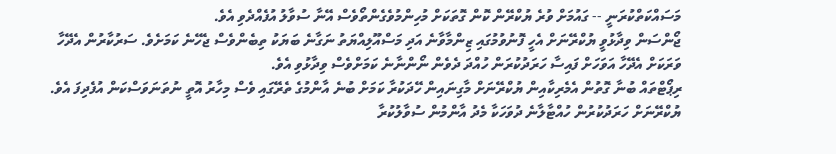މަސައްކަތްކުރަނީ -- ގައުމަށް ވުރެ ޔުކްރޭން ކޮން ގޮތަކަށް މުހިންމުވެގެންތޯވެސް އޭނާ ސުވާލު އުފެއްދެވި އެވެ.
ޖޯންސަން ވިދާޅުވީ ޔުކްރޭނަށް އެހީ ފޮނުވުމުގައި ޒިންމާވާނެ އަދި މަސްއޫލިއްޔަތު ނަގާނެ ބަޔަކު ތިބެންވެސް ޖެހޭނެ ކަމަށެވެ. ސަރުކާރުން އެދޭހާ ވަރަކަށް އެދޭހާ އަވަހަށް ފައިސާ ހަރަދުކުރަން ހުއްދަ ދެވެން ނޯންނާނެ ކަމަށްވެސް ވިދާޅުވި އެވެ.
ރިޕޯޓްތައް ބުނާ ގޮތުން އެމެރިކާއިން ޔުކްރޭނަށް މާގިނައިން ހޭދަކުރާ ކަމަށް ބުނެ އާންމުގެ ތެރޭގައި ވެސް މިހާރު އޮތީ ނުތަނަވަސްކަން އުފެދިފަ އެވެ. ޔުކްރޭނަށް ހަރަދުކުރުން ހުއްޓާލާނެ ދުވަހަކާ މެދު އާންމުން ސުވާލުކުރާ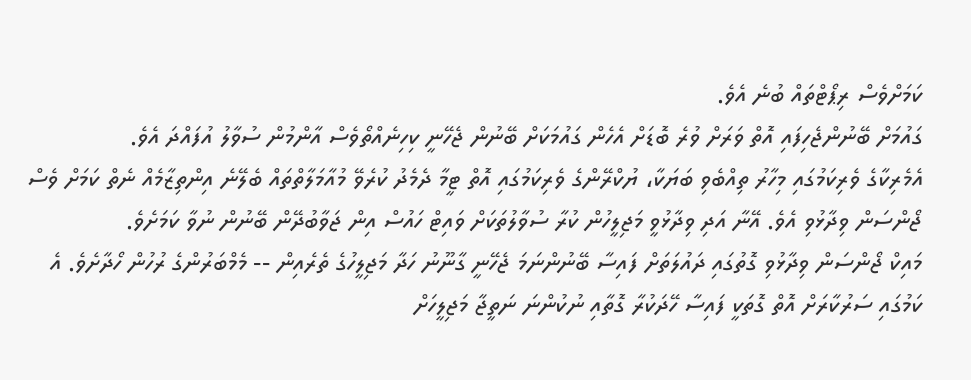ކަމަށްވެސް ރިޕޯޓްތައް ބުނެ އެވެ.
ގައުމަށް ބޭނުންޖެހިފައި އޮތް ވަރަށް ވުރެ ބޮޑަށް އެހެން ގައުމަކަށް ބޭނުން ޖެހޭނީ ކިހިނެއްތޯވެސް އާންމުން ސުވާލު އުފައްދަ އެވެ.
އެމެރިކާގެ ވެރިކަމުގައި މިހާރު ތިއްބެވި ބަޔަކާ، ޔުކްރޭންގެ ވެރިކަމުގައި އޮތް ޓީމާ ދެމެދު ކުރެވޭ މުއާމަލާތްތައް ބެލޭނެ އިންތިޒާމެއް ނެތް ކަމަށް ވެސް ޖޯންސަން ވިދާޅުވި އެވެ. އޭނާ އަދި ވިދާޅުވީ މަޖިލީހުން ކުރާ ސުވާލުތަކަށް ވައިޓް ހައުސް އިން ޖަވާބުދޭން ބޭނުން ނުވާ ކަމަށެވެ.
މައިކް ޖޯންސަން ވިދާޅުވި ގޮތުގައި ދައުލަތަށް ފައިސާ ބޭނުންނަމަ ޖެހޭނީ ގާނޫނު ހަދާ މަޖިލީހުގެ ތެރެއިން -- މެމްބަރުންގެ ރުހުން ހޯދާށެވެ. އެ ކަމުގައި ސަރުކާރަށް އޮތް ގޮތަކީ ފައިސާ ހޭދަކުރާ ގޮތާއި ނުކުންނަ ނަތީޖާ މަޖިލީހަށް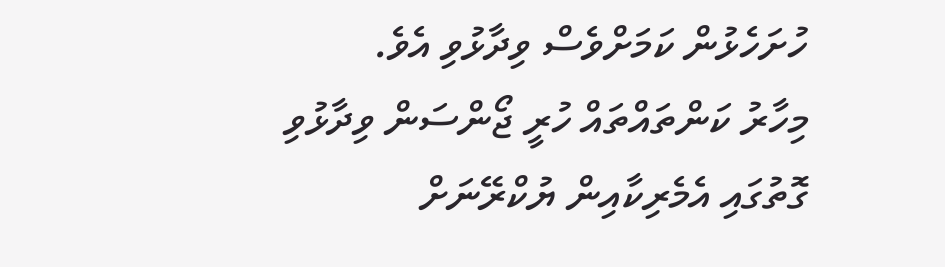ހުށަހެޅުން ކަމަށްވެސް ވިދާޅުވި އެވެ.
މިހާރު ކަންތައްތައް ހުރީ ޖޯންސަން ވިދާޅުވި ގޮތުގައި އެމެރިކާއިން ޔުކްރޭނަށް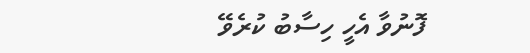ފޮނުވާ އެހީ ހިސާބު ކުރެވޭ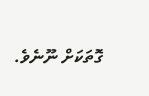ގޮތަކަށް ނޫނެވެ.